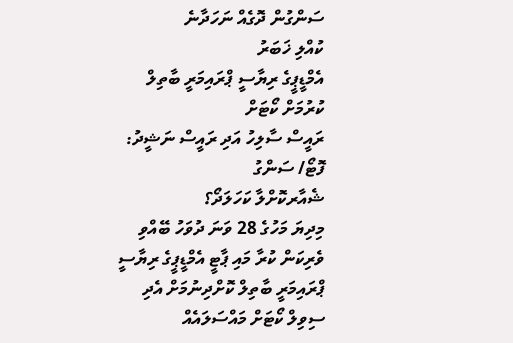ސަންގުން ދޮގެއް ނަހަދާނެ
ކުއްލި ޚަބަރު
އެމްޑީޕީގެ ރިޔާސީ ޕްރައިމަރީ ބާތިލް ކުރުމަށް ކޯޓަށް
ރައީސް ސާލިހު އަދި ރައީސް ނަޝީދު: ފޮޓޯ/ ސަންގު
ޝެއާރކޮށްލާ ކަހަލަދޯ؟
މިދިޔަ މަހުގެ 28 ވަނަ ދުވަހު ބޭއްވި ވެރިކަން ކުރާ މައި ޕާޓީ އެމްޑީޕީގެ ރިޔާސީ ޕްރައިމަރީ ބާތިލް ކޮށްދިނުމަށް އެދި ސިވިލް ކޯޓަށް މައްސަލައެއް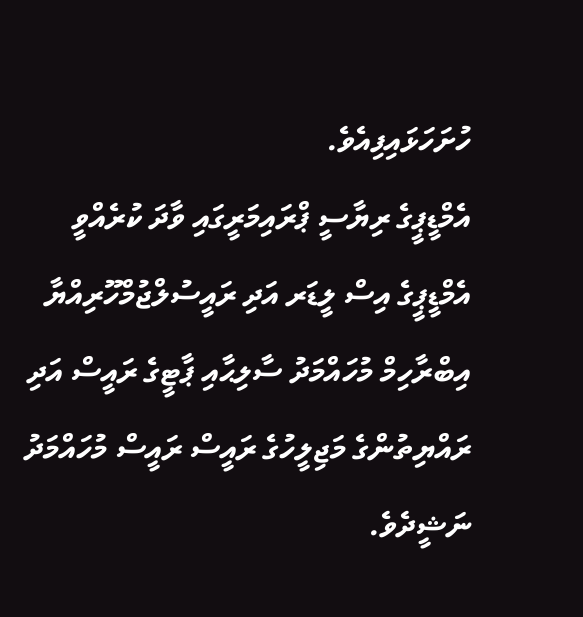ހުށަހަޅައިފިއެވެ.
އެމްޑީޕީގެ ރިޔާސީ ޕްރައިމަރީގައި ވާދަ ކުރެއްވީ އެމްޑީޕީގެ އިސް ލީޑަރ އަދި ރައީސުލްޖުމްހޫރިއްޔާ އިބްރާހިމް މުހައްމަދު ސާލިޙާއި ޕާޓީގެ ރައީސް އަދި ރައްޔިތުންގެ މަޖިލީހުގެ ރައީސް ރައީސް މުހައްމަދު ނަޝީދެވެ.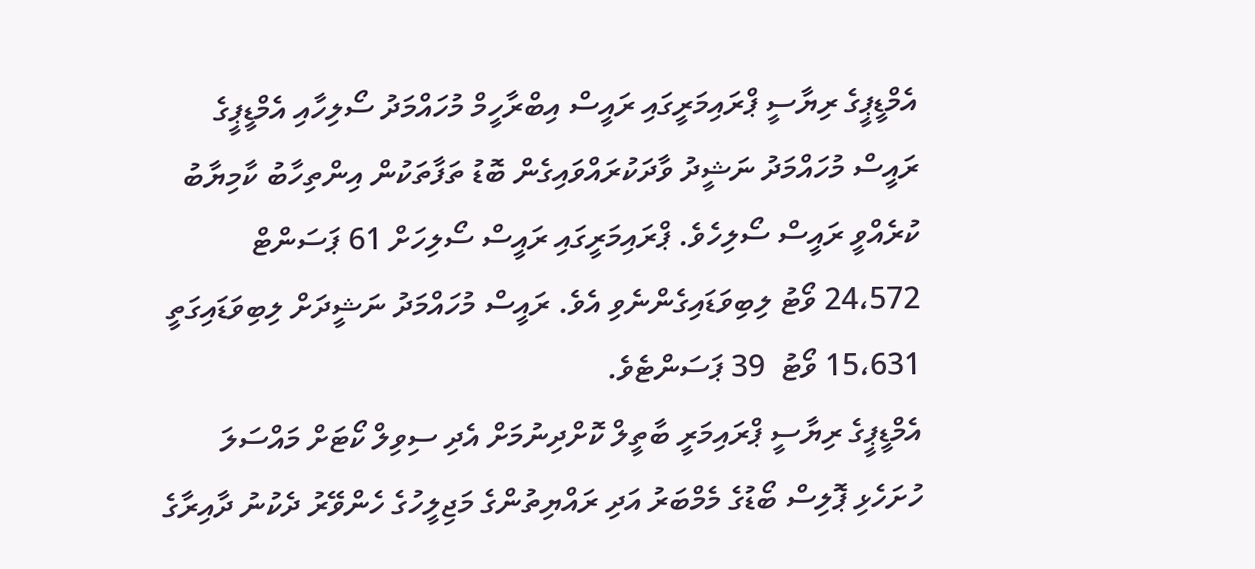އެމްޑީޕީގެ ރިޔާސީ ޕްރައިމަރީގައި ރައީސް އިބްރާހީމް މުހައްމަދު ސޯލިހާއި އެމްޑީޕީގެ ރައީސް މުހައްމަދު ނަޝީދު ވާދަކުރައްވައިގެން ބޮޑު ތަފާތަކުން އިންތިހާބު ކާމިޔާބު ކުރެއްވީ ރައީސް ސޯލިހެވެ. ޕްރައިމަރީގައި ރައީސް ސޯލިހަށް 61 ޕަސަންޓް 24،572 ވޯޓު ލިބިވަޑައިގެންނެވި އެވެ. ރައީސް މުހައްމަދު ނަޝީދަށް ލިބިވަޑައިގަތީ 15،631 ވޯޓު  39 ޕަސަންޓެވެ.
އެމްޑީޕީގެ ރިޔާސީ ޕްރައިމަރީ ބާތީލް ކޮށްދިނުމަށް އެދި ސިވިލް ކޯޓަށް މައްސަލަ ހުށަހެޅި ޕޮލިސް ބޯޑުގެ މެމްބަރު އަދި ރައްޔިތުންގެ މަޖިލީހުގެ ހެންވޭރު ދެކުނު ދާއިރާގެ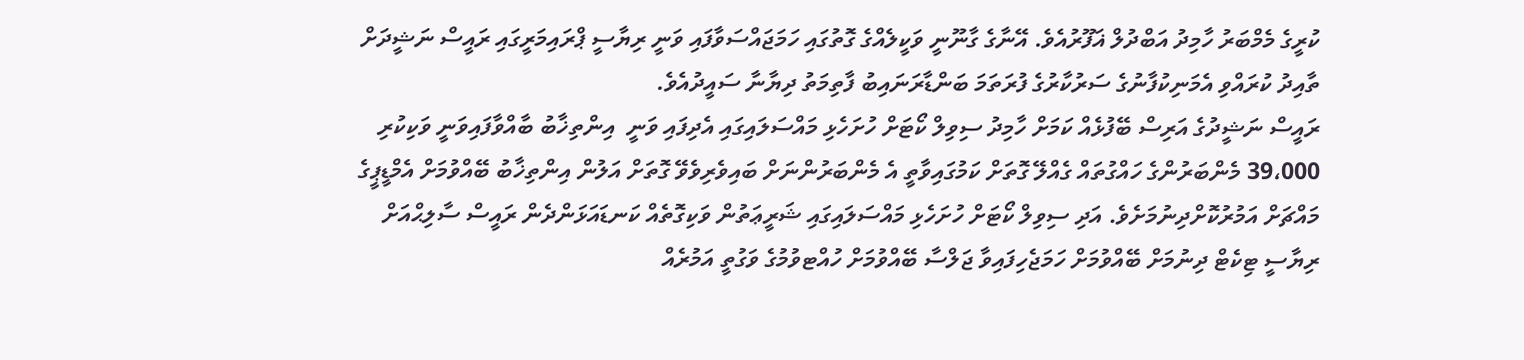ކުރީގެ މެމްބަރު ހާމިދު އަބްދުލް ޣަފޫރުއެވެ. އޭނާގެ ގާނޫނީ ވަކީލެއްގެ ގޮތުގައި ހަމަޖައްސަވާފައި ވަނީ ރިޔާސީ ޕްރައިމަރީގައި ރައީސް ނަޝީދަށް ތާއިދު ކުރައްވި އެމަނިކުފާނުގެ ސަރުކާރުގެ ފުރަތަމަ ބަންޑާރަނައިބު ފާތިމަތު ދިޔާނާ ސައީދުއެވެ.
ރައީސް ނަޝީދުގެ އަރިސް ބޭފުޅެއް ކަމަށް ހާމިދު ސިވިލް ކޯޓަށް ހުށަހެޅި މައްސަލައިގައި އެދިފައި ވަނީ  އިންތިޚާބު ބާއްވާފައިވަނީ ވަކިކުރި 39،000 މެންބަރުންގެ ހައްގުތައް ގެއްލޭ ގޮތަށް ކަމުގައިވާތީ އެ މެންބަރުންނަށް ބައިވެރިވެވޭ ގޮތަށް އަލުން އިންތިޚާބު ބޭއްވުމަށް އެމްޑީޕީގެ މައްޗަށް އަމުރުކޮށްދިނުމަށެވެ. އަދި ސިވިލް ކޯޓަށް ހުށަހެޅި މައްސަލައިގައި ޝަރީޢަތުން ވަކިގޮތެއް ކަނޑައަޅަންދެން ރައީސް ސާލިޙްއަށް ރިޔާސީ ޓިކެޓް ދިނުމަށް ބޭއްވުމަށް ހަމަޖެހިފައިވާ ޖަލްސާ ބޭއްވުމަށް ހުއްޓވުމުގެ ވަގުތީ އަމުރެއް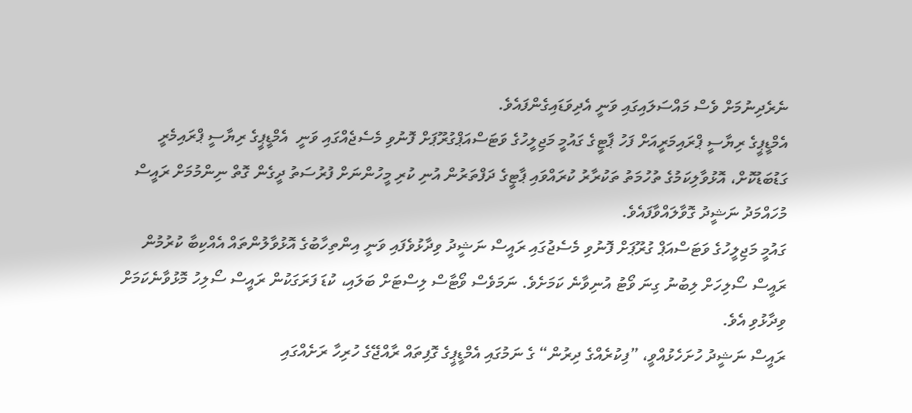ނެރެދިނުމަށް ވެސް މައްސަލައިގައި ވަނީ އެދިވަޑައިގެންފައެވެ.
އެމްޑީޕީގެ ރިޔާސީ ޕްރައިމަރީއަށް ފަހު ޕާޓީގެ ގައުމީ މަޖިލީހުގެ ވަޓަސްއަޕްގުރޫޕަށް ފޮނުވި މެސެޖެއްގައި ވަނީ  އެމްޑީޕީގެ ރިޔާސީ ޕްރައިމެރީ ގަޑުބަޑުކޮށް، އޮޅުވާލިކަމުގެ ތުހުމަތު ތަކުރާރު ކުރައްވައި ޕާޓީގެ ދަފްތަރުން އުނި ކުރި މީހުންނަށް ފުރުސަތު ދީގެން ގޮތް ނިންމުމަށް ރައީސް މުހައްމަދު ނަޝީދު ގޮވާލައްވާފައެވެ.
ގައުމީ މަޖިލީހުގެ ވަޓަސްއަޕް ގުރޫޕަށް ފޮނުވި މެސެޖުގައި ރައީސް ނަޝީދު ވިދާޅުވެފައި ވަނީ އިންތިހާބުގެ އޮޅުވާލުންތައް އެއްކިބާ ކުރުމުން ރައީސް ސޯލިހަށް ލިބުނު ގިނަ ވޯޓު އުނިވާނެ ކަމަށެވެ. ނަމަވެސް ވޯޓާސް ލިސްޓަށް ބަލައި، ކުޑަ ފަރަގަކުން ރައީސް ސޯލިހު މޮޅުވާނެކަމަށް ވިދާޅުވި އެވެ.
ރައީސް ނަޝީދު ހުށަހެޅުއްވީ، ”ފިކުރެއްގެ ދިރުން“ ގެ ނަމުގައި އެމްޑީޕީގެ ގޮފިތައް ރާއްޖޭގެ ހުރިހާ ރަށެއްގައި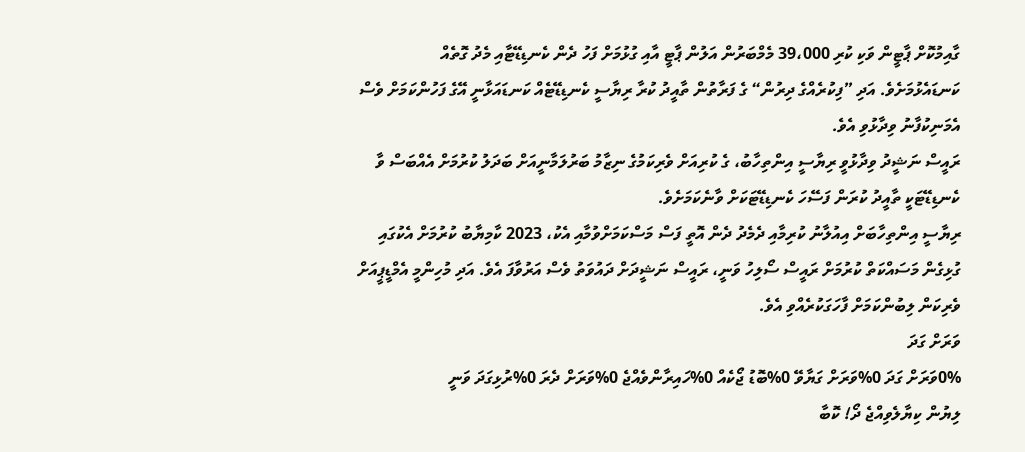ގާއިމުކޮށް ޕާޓީން ވަކި ކުރި 39،000 މެމްބަރުން އަލުން ޕާޓީ އާއި ގުޅުމަށް ފަހު ދެން ކެނޑިޑޭޓާއި މެދު ގޮތެއް ކަނޑައެޅުމަށެވެ. އަދި ”ފިކުރެއްގެ ދިރުން“ ގެ ފަރާތުން ތާއީދު ކުރާ ރިޔާސީ ކެނޑިޑޭޓެއް ކަނޑައަޅާނީ އޭގެ ފަހުންކަމަށް ވެސް އެމަނިކުފާނު ވިދާޅުވި އެވެ.
ރައީސް ނަޝީދު ވިދާޅުވީ ރިޔާސީ އިންތިހާބު، ގެ ކުރިއަށް ވެރިކަމުގެ ނިޒާމު ބަރުލަމާނީއަށް ބަދަލު ކުރުމަށް އެއްބަސް ވާ ކެނޑިޑޭޓަކީ ތާއީދު ކުރަން ފަސޭހަ ކެނޑިޑޭޓަކަށް ވާނެކަމަށެވެ.
ރިޔާސީ އިންތިހާބަށް އިއުލާނު ކުރިމާއި ދެމެދު ދެން އޮތީ ފަސް މަސްކަމަށްވުމާއި އެކު، 2023 ކާމިޔާބު ކުރުމަށް އެކުގައި ގުޅިގެން މަސައްކަތް ކުރުމަށް ރައީސް ސޯލިހު ވަނީ، ރައީސް ނަޝީދަށް ދައުވަތު ވެސް އަރުވާފަ އެވެ. އަދި މުހިންމީ އެމްޑީޕީއަށް ވެރިކަން ލިބުންކަމަށް ފާހަގަކުރެއްވި އެވެ.
ވަރަށް ގަދަ
0%ވަރަށް ގަދަ 0%ވަރަށް ގަޔާވޭ 0%ބޮޑު ޖޯކެއް 0%ހައިރާންވެއްޖެ 0%ވަރަށް ދެރަ 0%ރުޅިގަދަ ވަނީ
ލިޔުން ކިޔާލެވިއްޖެ ދޯ! ކޮބާ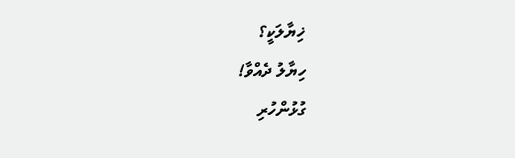ޚިޔާލަކީ؟
ހިޔާލު ދެއްވާ!
ގުޅުންހުރި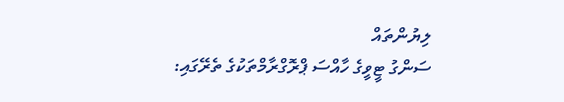ލިޔުންތައް
ސަންގު ޓީވީގެ ހާއްސަ ޕްރޮގްރާމްތަކުގެ ތެރޭގައި: